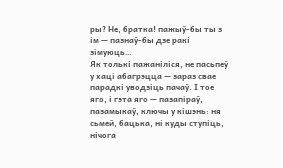ры? Не, братка! пажыў-бы ты з ім — пазнаў-бы дзе ракі зімуюць…
Як толькі пажаніліся, не пасьпеў у хаці абагрэцца — зараз свае парадкі уводзіць пачаў. І тое яго, і гэта яго — пазапіраў, пазамыкаў, ключы у кішэнь: ня сьмей, бацька, ні куды ступіць, нічога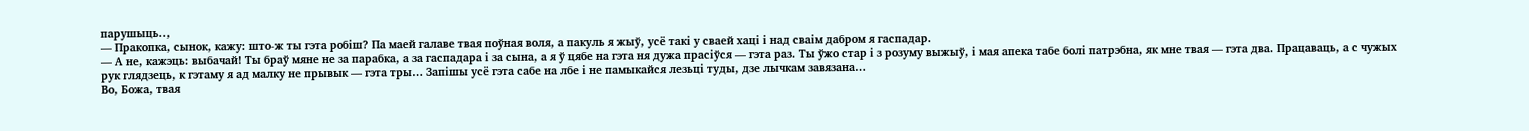парушыць..,
— Пракопка, сынок, кажу: што-ж ты гэта робіш? Па маей галаве твая поўная воля, а пакуль я жыў, усё такі у сваей хаці і над сваім дабром я гаспадар.
— А не, кажэць: выбачай! Ты браў мяне не за парабка, а за гаспадара і за сына, а я ў цябе на гэта ня дужа прасіўся — гэта раз. Ты ўжо стар і з розуму выжыў, і мая апека табе болі патрэбна, як мне твая — гэта два. Працаваць, а с чужых рук глядзець, к гэтаму я ад малку не прывык — гэта тры… Запішы усё гэта сабе на лбе і не памыкайся лезьці туды, дзе лычкам завязана…
Во, Божа, твая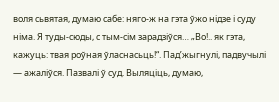воля сьвятая, думаю сабе: няго-ж на гэта ўжо нідзе і суду німа. Я туды-сюды, с тым-сім зарадзіўся… „Во!.. як гэта, кажуць: твая роўная ўласнасьць!“. Пад’жыгнулі, падвучылі — ажаліўся. Пазвалі ў суд. Выляціць, думаю,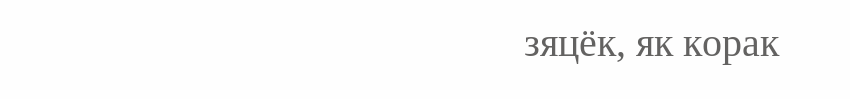зяцёк, як корак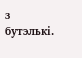з бутэлькі.